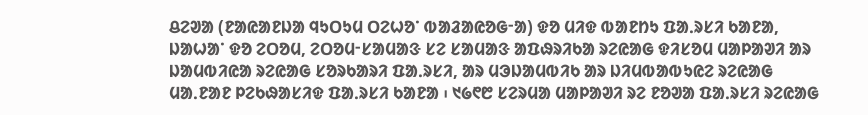ᱪᱮᱣᱟ (ᱱᱟᱭᱟᱱᱡᱟ ᱧᱩᱛᱩᱢ ᱛᱮᱦᱚᱸ ᱵᱟᱲᱟᱭᱚᱜᱼᱟ) ᱫᱚ ᱢᱤᱫ ᱵᱟᱱᱴᱩ ᱯᱟᱹᱨᱥᱤ ᱠᱟᱱᱟ, ᱡᱟᱦᱟᱸ ᱫᱚ ᱮᱛᱚᱢ, ᱮᱛᱚᱢᱼᱥᱟᱢᱟᱝ ᱥᱮ ᱥᱟᱢᱟᱝ ᱟᱯᱷᱨᱤᱠᱟ ᱨᱮᱭᱟᱜ ᱫᱤᱥᱚᱢ ᱢᱟᱞᱟᱣᱤ ᱟᱨ ᱡᱟᱢᱵᱤᱭᱟ ᱨᱮᱭᱟᱜ ᱥᱚᱨᱠᱟᱨᱤ ᱯᱟᱹᱨᱥᱤ, ᱟᱨ ᱢᱳᱡᱟᱢᱵᱤᱠ ᱟᱨ ᱡᱤᱢᱵᱟᱵᱩᱭᱮ ᱨᱮᱭᱟᱜ ᱢᱟᱹᱱᱟᱱ ᱞᱮᱠᱷᱟᱥᱤᱫ ᱯᱟᱹᱨᱥᱤ ᱠᱟᱱᱟ ᱾ ᱑᱙᱖᱘ ᱥᱮᱨᱢᱟ ᱢᱟᱞᱟᱣᱤ ᱨᱮ ᱱᱚᱣᱟ ᱯᱟᱹᱨᱥᱤ ᱨᱮᱭᱟᱜ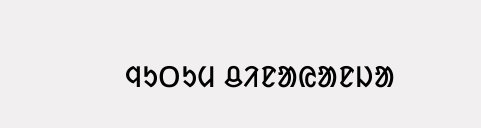ᱧᱩᱛᱩᱢ ᱪᱤᱱᱟᱭᱟᱱᱡᱟ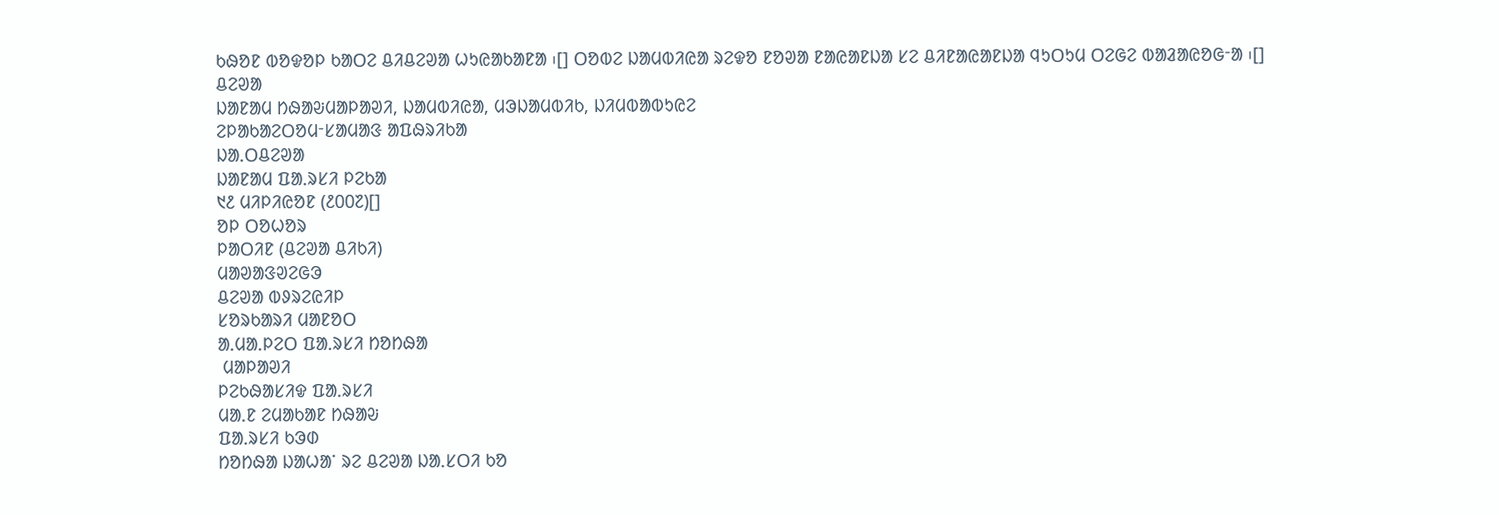ᱠᱷᱚᱱ ᱵᱚᱫᱚᱞ ᱠᱟᱛᱮ ᱪᱤᱪᱮᱣᱟ ᱦᱩᱭᱟᱠᱟᱱᱟ ᱾[] ᱛᱚᱵᱮ ᱡᱟᱢᱵᱤᱭᱟ ᱨᱮᱫᱚ ᱱᱚᱣᱟ ᱱᱟᱭᱟᱱᱡᱟ ᱥᱮ ᱪᱤᱱᱟᱭᱟᱱᱡᱟ ᱧᱩᱛᱩᱢ ᱛᱮᱜᱮ ᱵᱟᱲᱟᱭᱚᱜᱼᱟ ᱾[]
ᱪᱮᱣᱟ
ᱡᱟᱱᱟᱢ ᱴᱷᱟᱶᱢᱟᱞᱟᱣᱤ, ᱡᱟᱢᱵᱤᱭᱟ, ᱢᱳᱡᱟᱢᱵᱤᱠ, ᱡᱤᱢᱵᱟᱵᱩᱭᱮ
ᱮᱞᱟᱠᱟᱮᱛᱚᱢᱼᱥᱟᱢᱟᱝ ᱟᱯᱷᱨᱤᱠᱟ
ᱡᱟᱹᱛᱪᱮᱣᱟ
ᱡᱟᱱᱟᱢ ᱯᱟᱹᱨᱥᱤ ᱞᱮᱠᱟ
᱑᱒ ᱢᱤᱞᱤᱭᱚᱱ (᱒᱐᱐᱗)[]
ᱚᱞ ᱛᱚᱦᱚᱨ
ᱞᱟᱛᱤᱱ (ᱪᱮᱣᱟ ᱪᱤᱠᱤ)
ᱢᱟᱣᱟᱝᱣᱮᱜᱳ
ᱪᱮᱣᱟ ᱵᱽᱨᱮᱭᱤᱞ
ᱥᱚᱨᱠᱟᱨᱤ ᱢᱟᱱᱚᱛ
ᱟᱹᱢᱟᱹᱞᱮᱛ ᱯᱟᱹᱨᱥᱤ ᱴᱚᱴᱷᱟ
 ᱢᱟᱞᱟᱣᱤ
ᱞᱮᱠᱷᱟᱥᱤᱫ ᱯᱟᱹᱨᱥᱤ
ᱢᱟᱹᱱ ᱮᱢᱟᱠᱟᱱ ᱴᱷᱟᱶ
ᱯᱟᱹᱨᱥᱤ ᱠᱳᱰ
ᱴᱚᱴᱷᱟ ᱡᱟᱦᱟᱸ ᱨᱮ ᱪᱮᱣᱟ ᱡᱟᱹᱥᱛᱤ ᱠᱚ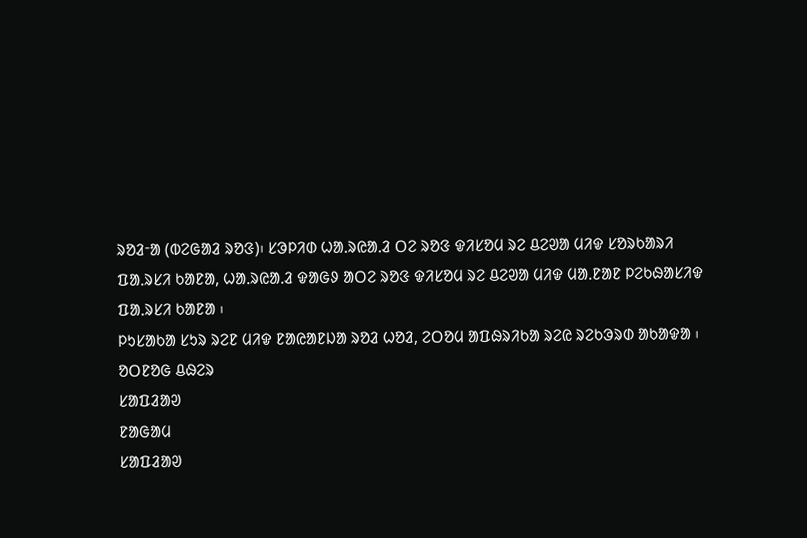ᱨᱚᱲᱼᱟ (ᱵᱮᱜᱟᱲ ᱨᱚᱝ)᱾ ᱥᱳᱞᱤᱰ ᱦᱟᱹᱨᱭᱟᱹᱲ ᱛᱮ ᱨᱚᱝ ᱫᱤᱥᱚᱢ ᱨᱮ ᱪᱮᱣᱟ ᱢᱤᱫ ᱥᱚᱨᱠᱟᱨᱤ ᱯᱟᱹᱨᱥᱤ ᱠᱟᱱᱟ, ᱦᱟᱹᱨᱭᱟᱹᱲ ᱫᱟᱜᱽ ᱟᱛᱮ ᱨᱚᱝ ᱫᱤᱥᱚᱢ ᱨᱮ ᱪᱮᱣᱟ ᱢᱤᱫ ᱢᱟᱹᱱᱟᱱ ᱞᱮᱠᱷᱟᱥᱤᱫ ᱯᱟᱹᱨᱥᱤ ᱠᱟᱱᱟ ᱾
ᱞᱩᱥᱟᱠᱟ ᱥᱩᱨ ᱨᱮᱱ ᱢᱤᱫ ᱱᱟᱭᱟᱱᱡᱟ ᱨᱚᱲ ᱦᱚᱲ, ᱮᱛᱚᱢ ᱟᱯᱷᱨᱤᱠᱟ ᱨᱮᱭ ᱨᱮᱠᱳᱨᱰ ᱟᱠᱟᱫᱟ ᱾
ᱚᱛᱱᱚᱜ ᱪᱷᱮᱨ
ᱥᱟᱯᱲᱟᱣ
ᱱᱟᱜᱟᱢ
ᱥᱟᱯᱲᱟᱣ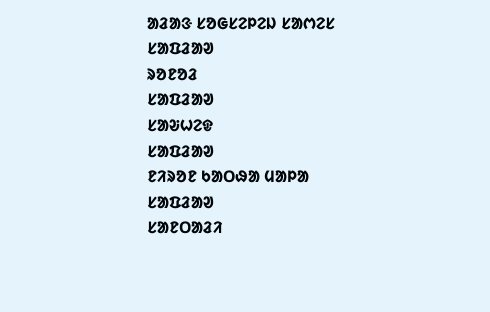ᱟᱲᱟᱝ ᱥᱚᱜᱥᱮᱞᱮᱡ ᱥᱟᱬᱮᱥ
ᱥᱟᱯᱲᱟᱣ
ᱨᱚᱱᱚᱲ
ᱥᱟᱯᱲᱟᱣ
ᱥᱟᱶᱦᱮᱫ
ᱥᱟᱯᱲᱟᱣ
ᱱᱤᱨᱚᱱ ᱠᱟᱛᱷᱟ ᱢᱟᱞᱟ
ᱥᱟᱯᱲᱟᱣ
ᱥᱟᱱᱛᱟᱲᱤ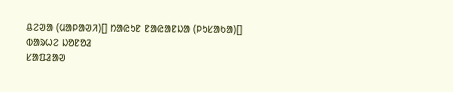ᱪᱮᱣᱟ (ᱢᱟᱞᱟᱣᱤ)[] ᱴᱟᱭᱩᱱ ᱱᱟᱭᱟᱱᱡᱟ (ᱞᱩᱥᱟᱠᱟ)[]
ᱵᱟᱨᱦᱮ ᱡᱚᱱᱚᱲ
ᱥᱟᱯᱲᱟᱣ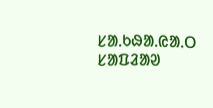ᱥᱟᱹᱠᱷᱟᱹᱭᱟᱹᱛ
ᱥᱟᱯᱲᱟᱣ